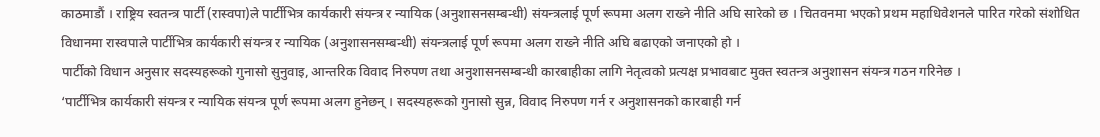काठमाडौं । राष्ट्रिय स्वतन्त्र पार्टी (रास्वपा)ले पार्टीभित्र कार्यकारी संयन्त्र र न्यायिक (अनुशासनसम्बन्धी) संयन्त्रलाई पूर्ण रूपमा अलग राख्ने नीति अघि सारेको छ । चितवनमा भएको प्रथम महाधिवेशनले पारित गरेको संशोधित विधानमा रास्वपाले पार्टीभित्र कार्यकारी संयन्त्र र न्यायिक (अनुशासनसम्बन्धी) संयन्त्रलाई पूर्ण रूपमा अलग राख्ने नीति अघि बढाएको जनाएको हो ।
पार्टीको विधान अनुसार सदस्यहरूको गुनासो सुनुवाइ, आन्तरिक विवाद निरुपण तथा अनुशासनसम्बन्धी कारबाहीका लागि नेतृत्वको प्रत्यक्ष प्रभावबाट मुक्त स्वतन्त्र अनुशासन संयन्त्र गठन गरिनेछ ।
‘पार्टीभित्र कार्यकारी संयन्त्र र न्यायिक संयन्त्र पूर्ण रूपमा अलग हुनेछन् । सदस्यहरूको गुनासो सुन्न, विवाद निरुपण गर्न र अनुशासनको कारबाही गर्न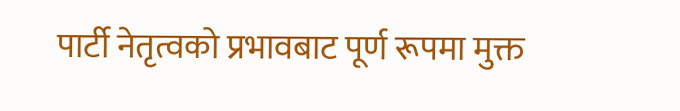पार्टी नेतृत्वको प्रभावबाट पूर्ण रूपमा मुक्त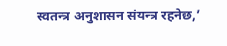स्वतन्त्र अनुशासन संयन्त्र रहनेछ,’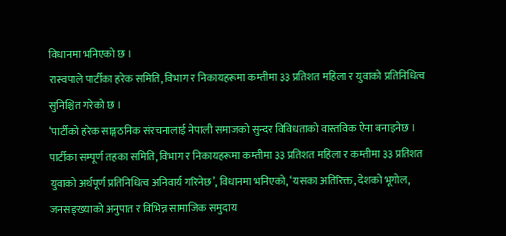विधानमा भनिएको छ ।
रास्वपाले पार्टीका हरेक समिति, विभाग र निकायहरूमा कम्तीमा ३३ प्रतिशत महिला र युवाको प्रतिनिधित्व सुनिश्चित गरेको छ ।
‘पार्टीको हरेक साङ्गठनिक संरचनालाई नेपाली समाजको सुन्दर विविधताको वास्तविक ऐना बनाइनेछ । पार्टीका सम्पूर्ण तहका समिति, विभाग र निकायहरूमा कम्तीमा ३३ प्रतिशत महिला र कम्तीमा ३३ प्रतिशत युवाको अर्थपूर्ण प्रतिनिधित्व अनिवार्य गरिनेछ’, विधानमा भनिएको, ‘यसका अतिरिक्त, देशको भूगोल, जनसङ्ख्याको अनुपात र विभिन्न सामाजिक समुदाय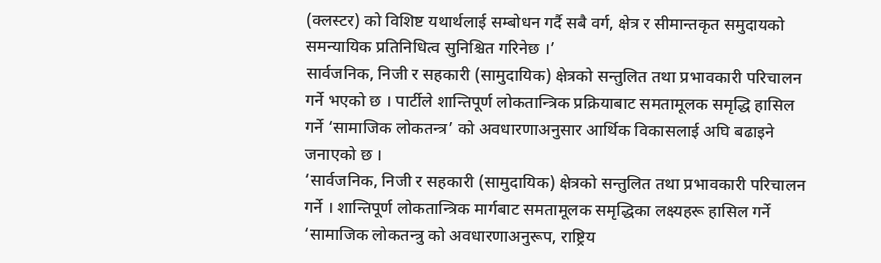(क्लस्टर) को विशिष्ट यथार्थलाई सम्बोधन गर्दै सबै वर्ग, क्षेत्र र सीमान्तकृत समुदायको समन्यायिक प्रतिनिधित्व सुनिश्चित गरिनेछ ।’
सार्वजनिक, निजी र सहकारी (सामुदायिक) क्षेत्रको सन्तुलित तथा प्रभावकारी परिचालन गर्ने भएको छ । पार्टीले शान्तिपूर्ण लोकतान्त्रिक प्रक्रियाबाट समतामूलक समृद्धि हासिल गर्ने ‘सामाजिक लोकतन्त्र’ को अवधारणाअनुसार आर्थिक विकासलाई अघि बढाइने जनाएको छ ।
‘सार्वजनिक, निजी र सहकारी (सामुदायिक) क्षेत्रको सन्तुलित तथा प्रभावकारी परिचालन गर्ने । शान्तिपूर्ण लोकतान्त्रिक मार्गबाट समतामूलक समृद्धिका लक्ष्यहरू हासिल गर्ने ‘सामाजिक लोकतन्त्रु को अवधारणाअनुरूप, राष्ट्रिय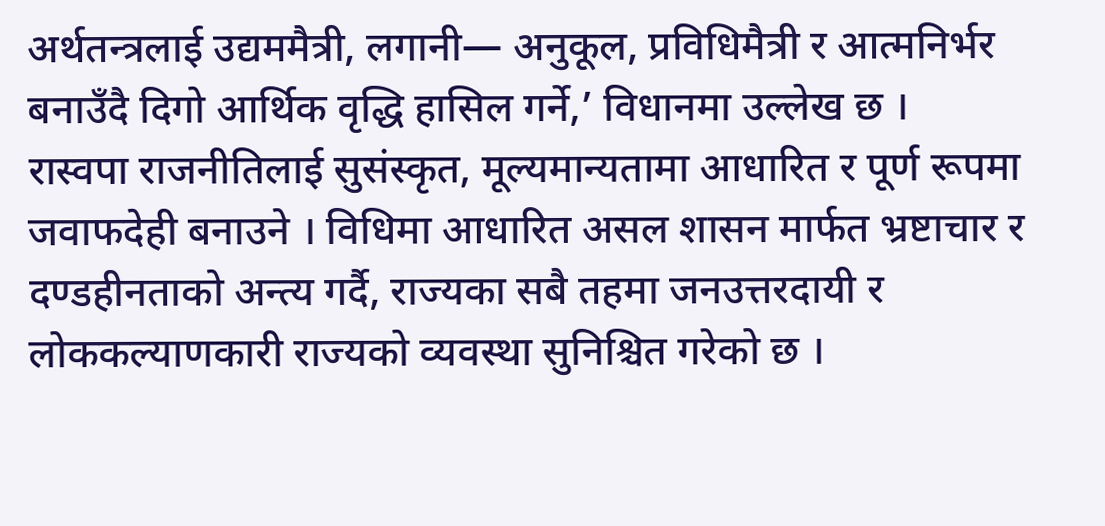अर्थतन्त्रलाई उद्यममैत्री, लगानी— अनुकूल, प्रविधिमैत्री र आत्मनिर्भर बनाउँदै दिगो आर्थिक वृद्धि हासिल गर्ने,’ विधानमा उल्लेख छ ।
रास्वपा राजनीतिलाई सुसंस्कृत, मूल्यमान्यतामा आधारित र पूर्ण रूपमा जवाफदेही बनाउने । विधिमा आधारित असल शासन मार्फत भ्रष्टाचार र दण्डहीनताको अन्त्य गर्दै, राज्यका सबै तहमा जनउत्तरदायी र लोककल्याणकारी राज्यको व्यवस्था सुनिश्चित गरेको छ ।